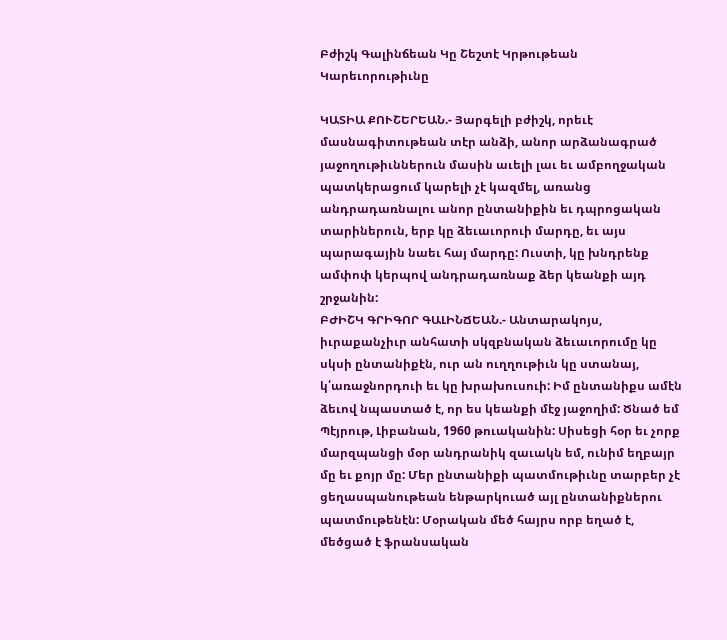Բժիշկ Գալինճեան Կը Շեշտէ Կրթութեան Կարեւորութիւնը

ԿԱՏԻԱ ՔՈՒՇԵՐԵԱՆ.- Յարգելի բժիշկ, որեւէ մասնագիտութեան տէր անձի, անոր արձանագրած յաջողութիւններուն մասին աւելի լաւ եւ ամբողջական պատկերացում կարելի չէ կազմել, առանց անդրադառնալու անոր ընտանիքին եւ դպրոցական տարիներուն, երբ կը ձեւաւորուի մարդը, եւ այս պարագային նաեւ հայ մարդը: Ուստի, կը խնդրենք ամփոփ կերպով անդրադառնաք ձեր կեանքի այդ շրջանին:
ԲԺԻՇԿ ԳՐԻԳՈՐ ԳԱԼԻՆՃԵԱՆ.- Անտարակոյս, իւրաքանչիւր անհատի սկզբնական ձեւաւորումը կը սկսի ընտանիքէն, ուր ան ուղղութիւն կը ստանայ, կ՛առաջնորդուի եւ կը խրախուսուի: Իմ ընտանիքս ամէն ձեւով նպաստած է, որ ես կեանքի մէջ յաջողիմ: Ծնած եմ Պէյրութ, Լիբանան, 1960 թուականին: Սիսեցի հօր եւ չորք մարզպանցի մօր անդրանիկ զաւակն եմ, ունիմ եղբայր մը եւ քոյր մը: Մեր ընտանիքի պատմութիւնը տարբեր չէ ցեղասպանութեան ենթարկուած այլ ընտանիքներու պատմութենէն: Մօրական մեծ հայրս որբ եղած է, մեծցած է ֆրանսական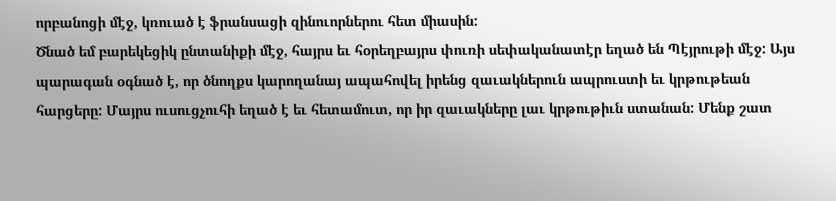որբանոցի մէջ, կռուած է ֆրանսացի զինուորներու հետ միասին:
Ծնած եմ բարեկեցիկ ընտանիքի մէջ, հայրս եւ հօրեղբայրս փուռի սեփականատէր եղած են Պէյրութի մէջ: Այս պարագան օգնած է, որ ծնողքս կարողանայ ապահովել իրենց զաւակներուն ապրուստի եւ կրթութեան հարցերը: Մայրս ուսուցչուհի եղած է եւ հետամուտ, որ իր զաւակները լաւ կրթութիւն ստանան: Մենք շատ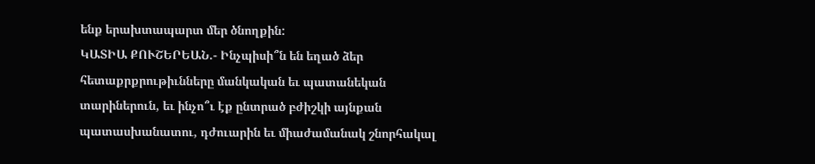ենք երախտապարտ մեր ծնողքին:
ԿԱՏԻԱ ՔՈՒՇԵՐԵԱՆ.- Ինչպիսի՞ն են եղած ձեր հետաքրքրութիւնները մանկական եւ պատանեկան տարիներուն, եւ ինչո՞ւ էք ընտրած բժիշկի այնքան պատասխանատու, դժուարին եւ միաժամանակ շնորհակալ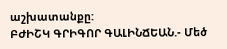աշխատանքը:
ԲԺԻՇԿ ԳՐԻԳՈՐ ԳԱԼԻՆՃԵԱՆ.- Մեծ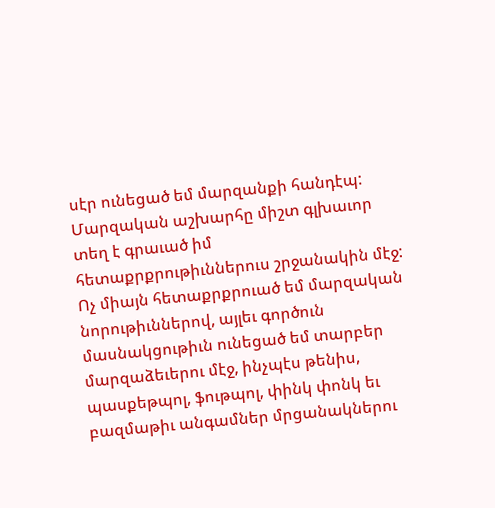սէր ունեցած եմ մարզանքի հանդէպ: Մարզական աշխարհը միշտ գլխաւոր տեղ է գրաւած իմ հետաքրքրութիւններուս շրջանակին մէջ: Ոչ միայն հետաքրքրուած եմ մարզական նորութիւններով, այլեւ գործուն մասնակցութիւն ունեցած եմ տարբեր մարզաձեւերու մէջ, ինչպէս թենիս, պասքեթպոլ, ֆութպոլ, փինկ փոնկ եւ բազմաթիւ անգամներ մրցանակներու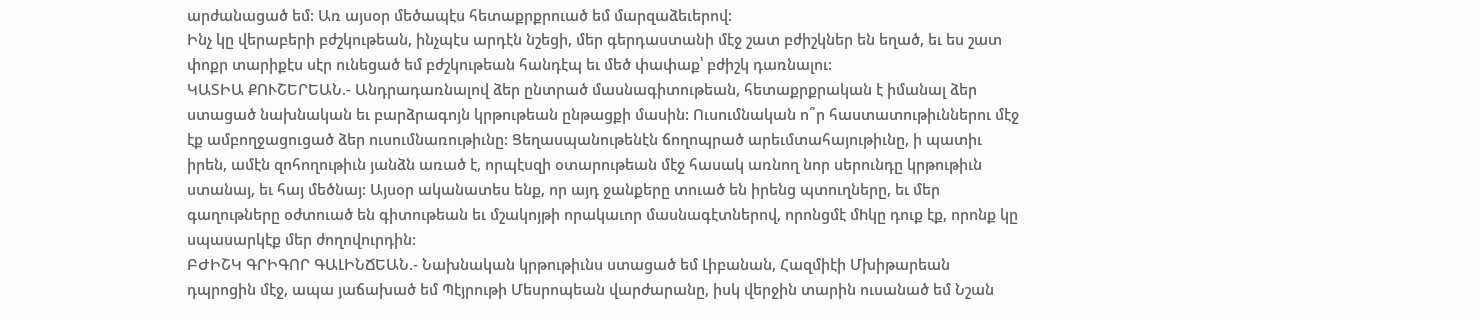արժանացած եմ: Առ այսօր մեծապէս հետաքրքրուած եմ մարզաձեւերով:
Ինչ կը վերաբերի բժշկութեան, ինչպէս արդէն նշեցի, մեր գերդաստանի մէջ շատ բժիշկներ են եղած, եւ ես շատ փոքր տարիքէս սէր ունեցած եմ բժշկութեան հանդէպ եւ մեծ փափաք՝ բժիշկ դառնալու:
ԿԱՏԻԱ ՔՈՒՇԵՐԵԱՆ.- Անդրադառնալով ձեր ընտրած մասնագիտութեան, հետաքրքրական է իմանալ ձեր ստացած նախնական եւ բարձրագոյն կրթութեան ընթացքի մասին: Ուսումնական ո՞ր հաստատութիւններու մէջ էք ամբողջացուցած ձեր ուսումնառութիւնը: Ցեղասպանութենէն ճողոպրած արեւմտահայութիւնը, ի պատիւ իրեն, ամէն զոհողութիւն յանձն առած է, որպէսզի օտարութեան մէջ հասակ առնող նոր սերունդը կրթութիւն ստանայ, եւ հայ մեծնայ: Այսօր ականատես ենք, որ այդ ջանքերը տուած են իրենց պտուղները, եւ մեր գաղութները օժտուած են գիտութեան եւ մշակոյթի որակաւոր մասնագէտներով, որոնցմէ մhկը դուք էք, որոնք կը սպասարկէք մեր ժողովուրդին:
ԲԺԻՇԿ ԳՐԻԳՈՐ ԳԱԼԻՆՃԵԱՆ.- Նախնական կրթութիւնս ստացած եմ Լիբանան, Հազմիէի Մխիթարեան դպրոցին մէջ, ապա յաճախած եմ Պէյրութի Մեսրոպեան վարժարանը, իսկ վերջին տարին ուսանած եմ Նշան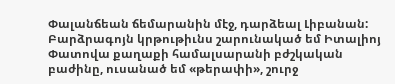Փալանճեան ճեմարանին մէջ, դարձեալ Լիբանան:
Բարձրագոյն կրթութիւնս շարունակած եմ Իտալիոյ Փատովա քաղաքի համալսարանի բժշկական բաժինը, ուսանած եմ «թերափի», շուրջ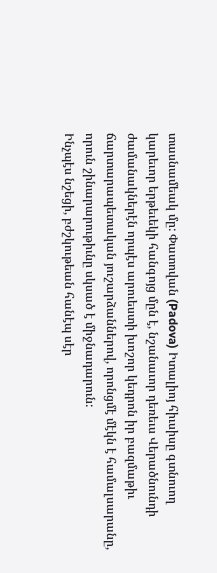տասնամեակ մը: Փատովան (Padova) Իտալիոյ հիւսիսը գտնուող կարեւոր երթեւեկի հանգոյց մըն է, նշանաւոր դեռեւս Վերածնունդի ժամանակներէն որպէս արուեստի խոշոր կեդրոն իր բազմաթիւ ճարտարապետական յուշարձաններով, որոնցմէ մէկն է համալսարանը, որուն շինարարութիւնը սկսած է միջնադարուն:
Ինչպէս նշեցի, բժշկութեան հանէպ սէր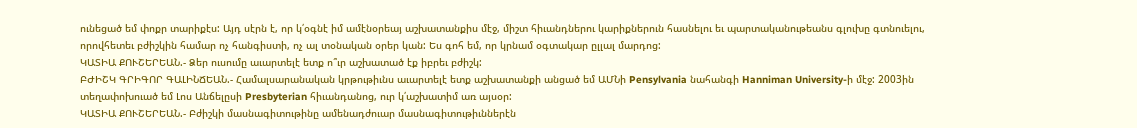ունեցած եմ փոքր տարիքէս: Այդ սէրն է, որ կ՛օգնէ իմ ամէնօրեայ աշխատանքիս մէջ, միշտ հիւանդներու կարիքներուն հասնելու եւ պարտականութեանս գլուխը գտնուելու, որովհետեւ բժիշկին համար ոչ հանգիստի, ոչ ալ տօնական օրեր կան: Ես գոհ եմ, որ կրնամ օգտակար ըլլալ մարդոց:
ԿԱՏԻԱ ՔՈՒՇԵՐԵԱՆ.- Ձեր ուսումը աւարտելէ ետք ո՞ւր աշխատած էք իբրեւ բժիշկ:
ԲԺԻՇԿ ԳՐԻԳՈՐ ԳԱԼԻՆՃԵԱՆ.- Համալսարանական կրթութիւնս աւարտելէ ետք աշխատանքի անցած եմ ԱՄՆի Pensylvania նահանգի Hanniman University-ի մէջ: 2003ին տեղափոխուած եմ Լոս Անճելըսի Presbyterian հիւանդանոց, ուր կ՛աշխատիմ առ այսօր:
ԿԱՏԻԱ ՔՈՒՇԵՐԵԱՆ.- Բժիշկի մասնագիտութինը ամենադժուար մասնագիտութիւններէն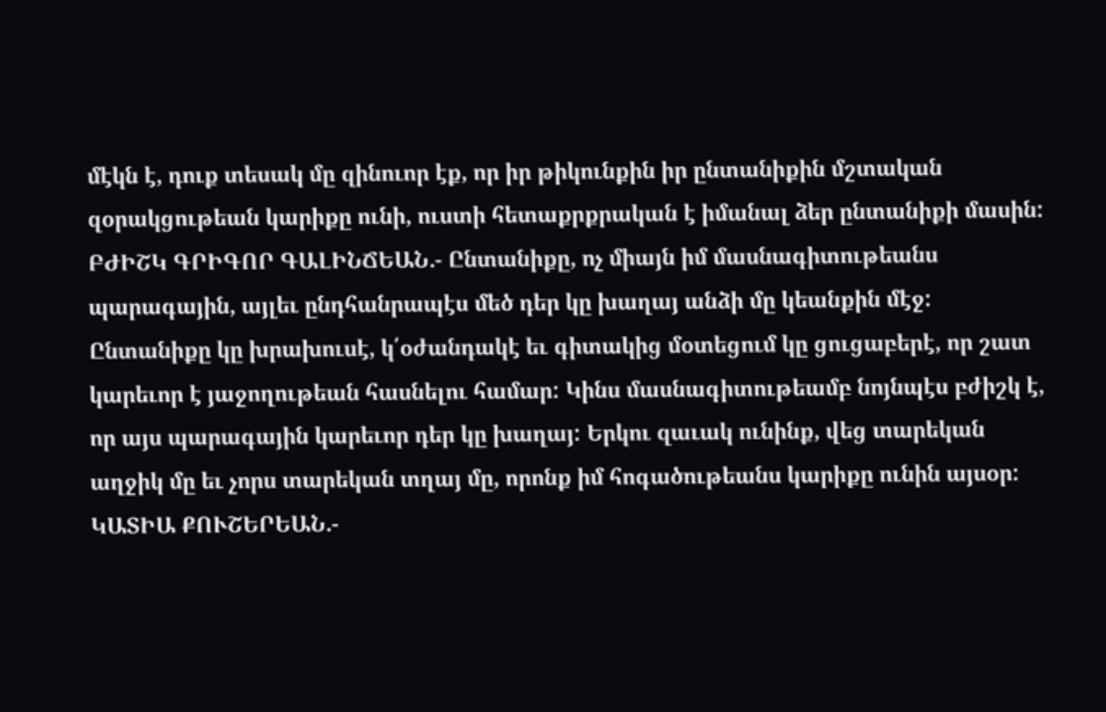մէկն է, դուք տեսակ մը զինուոր էք, որ իր թիկունքին իր ընտանիքին մշտական զօրակցութեան կարիքը ունի, ուստի հետաքրքրական է իմանալ ձեր ընտանիքի մասին:
ԲԺԻՇԿ ԳՐԻԳՈՐ ԳԱԼԻՆՃԵԱՆ.- Ընտանիքը, ոչ միայն իմ մասնագիտութեանս պարագային, այլեւ ընդհանրապէս մեծ դեր կը խաղայ անձի մը կեանքին մէջ: Ընտանիքը կը խրախուսէ, կ՛օժանդակէ եւ գիտակից մօտեցում կը ցուցաբերէ, որ շատ կարեւոր է յաջողութեան հասնելու համար: Կինս մասնագիտութեամբ նոյնպէս բժիշկ է, որ այս պարագային կարեւոր դեր կը խաղայ: Երկու զաւակ ունինք, վեց տարեկան աղջիկ մը եւ չորս տարեկան տղայ մը, որոնք իմ հոգածութեանս կարիքը ունին այսօր:
ԿԱՏԻԱ ՔՈՒՇԵՐԵԱՆ.-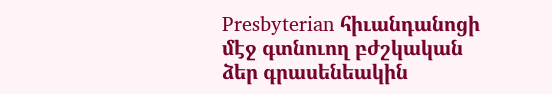Presbyterian հիւանդանոցի մէջ գտնուող բժշկական ձեր գրասենեակին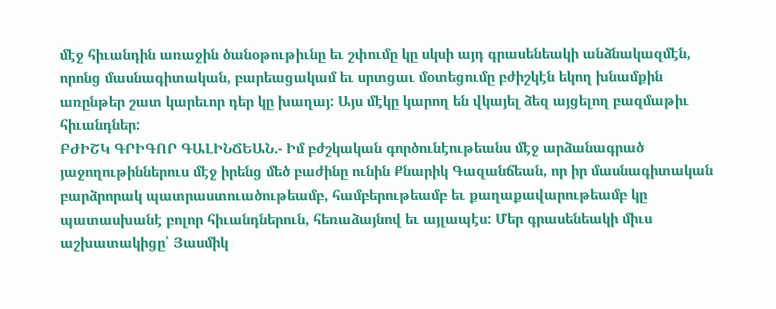մէջ հիւանդին առաջին ծանօթութիւնը եւ շփումը կը սկսի այդ գրասենեակի անձնակազմէն, որոնց մասնագիտական, բարեացակամ եւ սրտցաւ մօտեցումը բժիշկէն եկող խնամքին առընթեր շատ կարեւոր դեր կը խաղայ: Այս մէկը կարող են վկայել ձեզ այցելող բազմաթիւ հիւանդներ:
ԲԺԻՇԿ ԳՐԻԳՈՐ ԳԱԼԻՆՃԵԱՆ.- Իմ բժշկական գործունէութեանս մէջ արձանագրած յաջողութիններուս մէջ իրենց մեծ բաժինը ունին Քնարիկ Գազանճեան, որ իր մասնագիտական բարձրորակ պատրաստուածութեամբ, համբերութեամբ եւ քաղաքավարութեամբ կը պատասխանէ բոլոր հիւանդներուն, հեռաձայնով եւ այլապէս: Մեր գրասենեակի միւս աշխատակիցը՝ Յասմիկ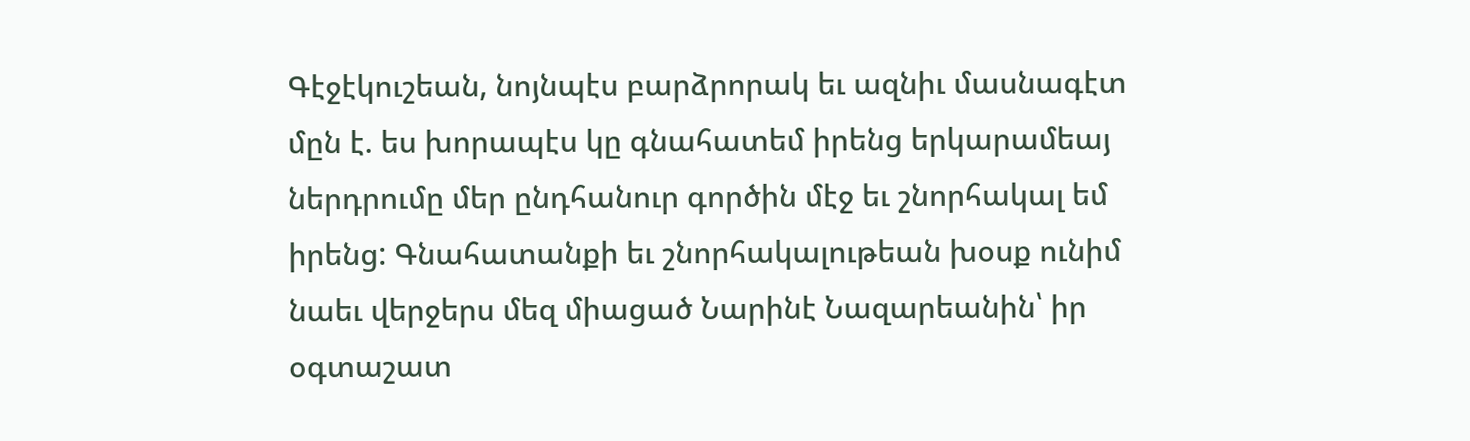Գէջէկուշեան, նոյնպէս բարձրորակ եւ ազնիւ մասնագէտ մըն է. ես խորապէս կը գնահատեմ իրենց երկարամեայ ներդրումը մեր ընդհանուր գործին մէջ եւ շնորհակալ եմ իրենց: Գնահատանքի եւ շնորհակալութեան խօսք ունիմ նաեւ վերջերս մեզ միացած Նարինէ Նազարեանին՝ իր օգտաշատ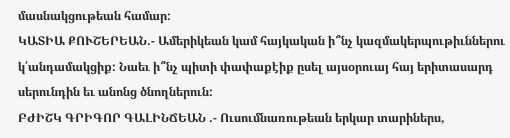մասնակցութեան համար:
ԿԱՏԻԱ ՔՈՒՇԵՐԵԱՆ.- Ամերիկեան կամ հայկական ի՞նչ կազմակերպութիւններու կ՛անդամակցիք: Նաեւ ի՞նչ պիտի փափաքէիք ըսել այսօրուայ հայ երիտասարդ սերունդին եւ անոնց ծնողներուն:
ԲԺԻՇԿ ԳՐԻԳՈՐ ԳԱԼԻՆՃԵԱՆ .- Ուսումնառութեան երկար տարիներս,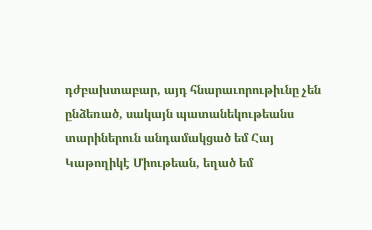դժբախտաբար, այդ հնարաւորութիւնը չեն ընձեռած, սակայն պատանեկութեանս տարիներուն անդամակցած եմ Հայ Կաթողիկէ Միութեան, եղած եմ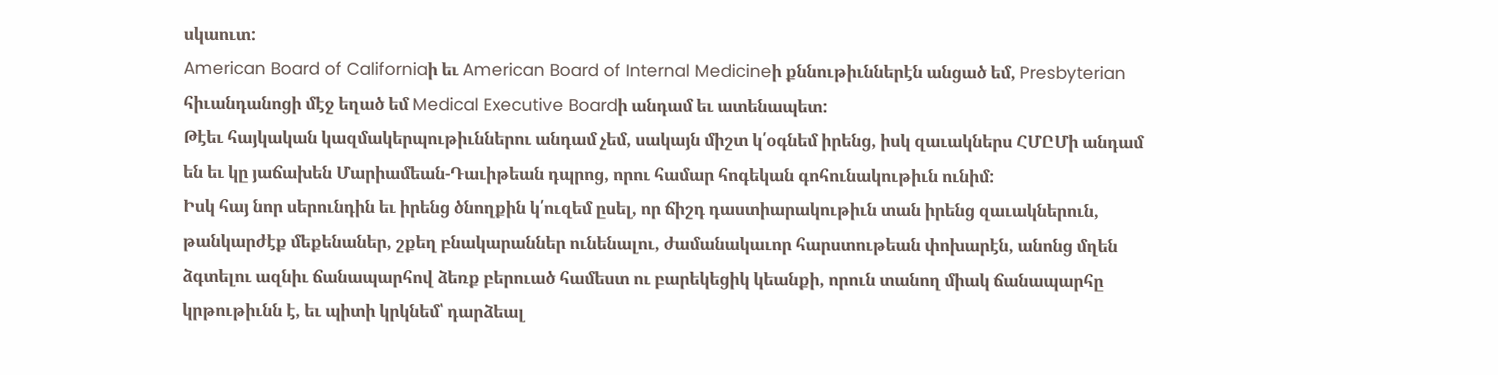սկաուտ:
American Board of Californiaի եւ American Board of Internal Medicineի քննութիւններէն անցած եմ, Presbyterian հիւանդանոցի մէջ եղած եմ Medical Executive Boardի անդամ եւ ատենապետ:
Թէեւ հայկական կազմակերպութիւններու անդամ չեմ, սակայն միշտ կ՛օգնեմ իրենց, իսկ զաւակներս ՀՄԸՄի անդամ են եւ կը յաճախեն Մարիամեան-Դաւիթեան դպրոց, որու համար հոգեկան գոհունակութիւն ունիմ:
Իսկ հայ նոր սերունդին եւ իրենց ծնողքին կ՛ուզեմ ըսել, որ ճիշդ դաստիարակութիւն տան իրենց զաւակներուն, թանկարժէք մեքենաներ, շքեղ բնակարաններ ունենալու, ժամանակաւոր հարստութեան փոխարէն, անոնց մղեն ձգտելու ազնիւ ճանապարհով ձեռք բերուած համեստ ու բարեկեցիկ կեանքի, որուն տանող միակ ճանապարհը կրթութիւնն է, եւ պիտի կրկնեմ՝ դարձեալ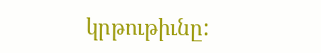կրթութիւնը: